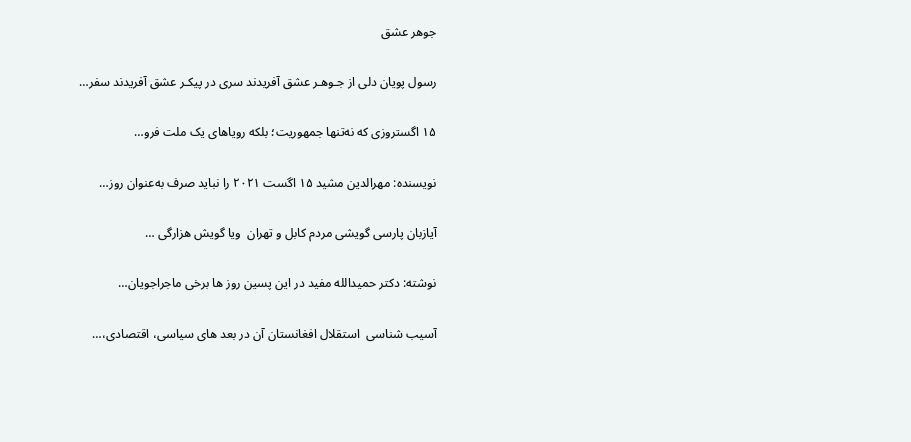جوهر عشق

رسول پویان دلی از جـوهـر عشق آفریدند سری در پیکـر عشق آفریدند سفر…

۱۵ اگستروزی که نه‌تنها جمهوریت؛ بلکه رویاهای یک ملت فرو…

نویسنده: مهرالدین مشید ۱۵ اگست ۲۰۲۱ را نباید صرف به‌عنوان روز…

آیازبان پارسی گویشی مردم کابل و تهران  ویا گویش هزارگی …

نوشته: دکتر حمیدالله مفید در این پسین روز ها برخی ماجراجویان…

آسیب شناسی  استقلال افغانستان آن در بعد های سیاسی، اقتصادی،…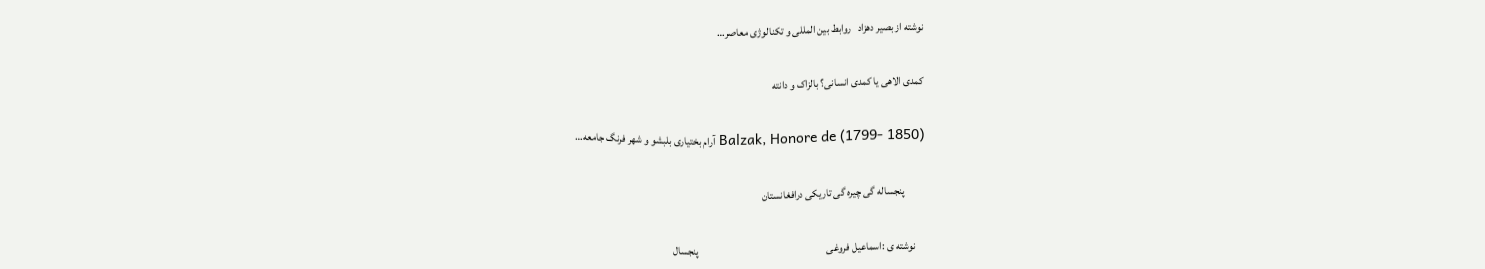نوشته از بصیر دهزاد   روابط بین المللی و تکنالوژی معاصر…

کمدی الاهی یا کمدی انسانی؟ بالزاک و دانته

Balzak, Honore de (1799- 1850) آرام بختیاری بلبشو و شهر فرنگ جامعه…

         پنجساله گی چیره گی تاریکی درافغانستان

    نوشته ی :اسماعیل فروغی                                                            پنجسال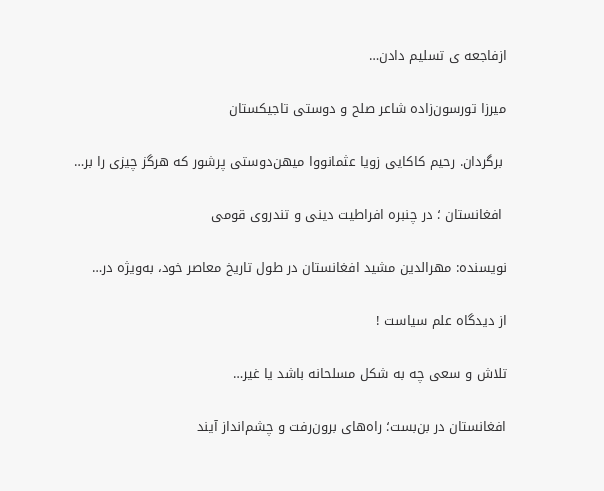ازفاجعه ی تسلیم دادن…

میرزا تورسون‌زاده شاعر صلح و دوستی تاجیکستان

 برگردان. رحیم کاکایی زویا عثمانووا میهن‌دوستی پرشور که هرگز چیزی را بر…

 افغانستان ؛ در چنبره افراطیت دینی و تندروی قومی

نویسنده: مهرالدین مشید افغانستان در طول تاریخ معاصر خود، به‌ویژه در…

از دیدگاه علم سیاست !

تلاش و سعی چه به شکل مسلحانه باشد یا غیر…

افغانستان در بن‌بست؛ راه‌های برون‌رفت و چشم‌انداز آیند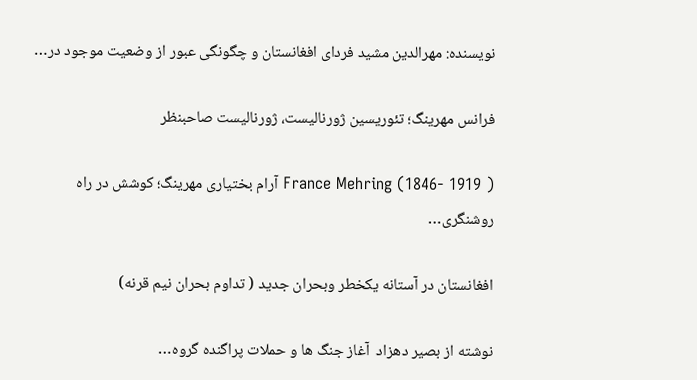نویسنده: مهرالدین مشید فردای افغانستان و چگونگی عبور از وضعیت موجود در…

فرانس مهرینگ؛ تئوریسین ژورنالیست، ژورنالیست صاحبنظر

France Mehring (1846- 1919 ) آرام بختیاری مهرینگ؛ کوشش در راه روشنگری…

افغانستان در آستانه یکخطر وبحران جدید ( تداوم بحران نیم قرنه)

نوشته از بصیر دهزاد  آغاز جنگ ها و حملات پراگنده گروه…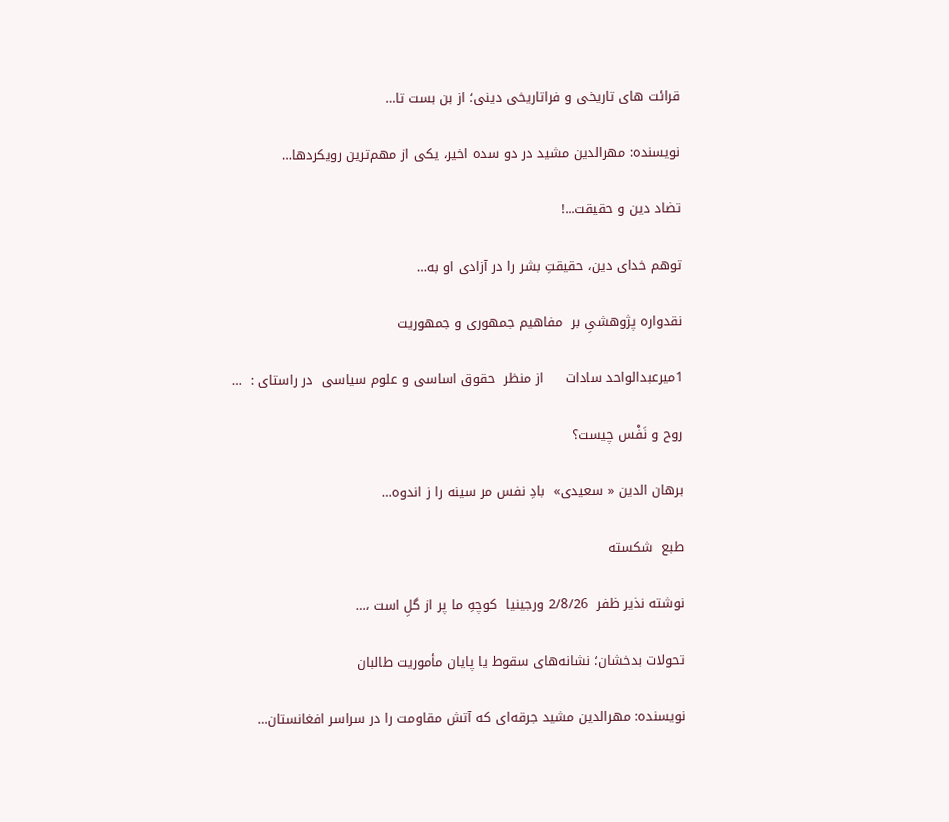قرائت های تاریخی و فراتاریخی دینی؛ از بن بست تا…

نویسنده: مهرالدین مشید در دو سده اخیر، یکی از مهم‌ترین رویکردها…

تضاد دین و حقیقت...!

توهم خدای دین، حقیقتِ بشر را در آزادی او به…

نقدواره پژوهشیِ بر  مفاهیم جمهوری و جمهوریت

1میرعبدالواحد سادات     از منظر  حقوق اساسی و علوم سیاسی  در راستای :  …

روح و نَفْس چیست؟

برهان الدین « سعیدی»  بادِ نفس مر سینه را ز اندوه…

طبع  شکسته

نوشته نذیر ظفر  2/8/26 ورجینیا  كوچهِ ما پر از گلِ است ،…

تحولات بدخشان؛ نشانه‌های سقوط یا پایان مأموریت طالبان

نویسنده: مهرالدین مشید جرقه‌ای که آتش مقاومت را در سراسر افغانستان…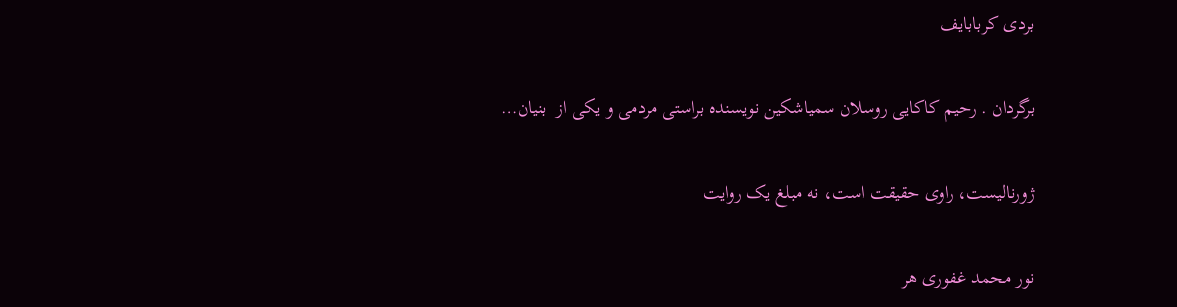بردی کربابایف

برگردان . رحیم کاکایی روسلان سمیاشکین نویسنده براستی مردمی و یکی از  بنیان…

ژورنالیست، راوی حقیقت است، نه مبلغ یک روایت

نور محمد غفوری هر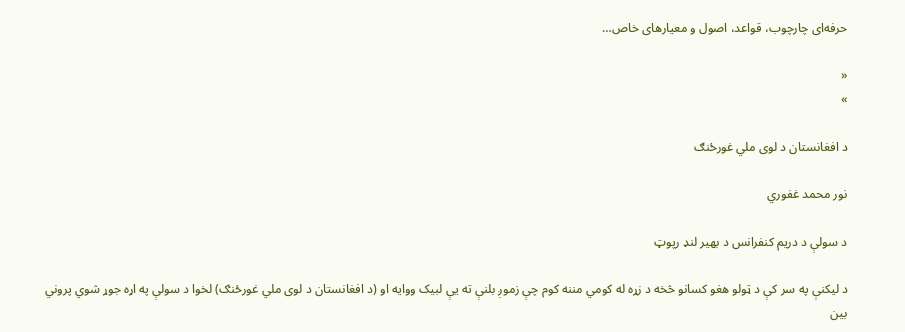حرفه‌ای چارچوب، قواعد، اصول و معیارهای خاص…

«
»

د افغانستان د لوی ملي غورځنګ

نور محمد غفوري

د سولې د دریم کنفرانس د بهیر لنډ رپوټ

د لیکنې په سر کې د ټولو هغو کسانو څخه د زړه له کومي مننه کوم چې زموږ بلنې ته یې لبیک ووایه او (د افغانستان د لوی ملي غورځنګ) لخوا د سولې په اړه جوړ شوي پروني بین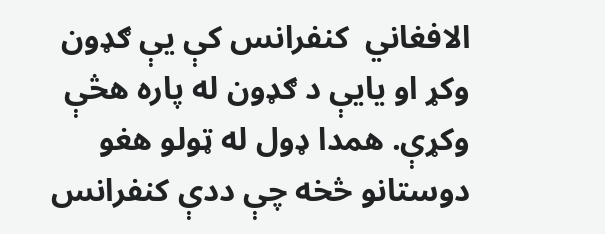الافغاني  کنفرانس کې یې ګډون وکړ او یایې د ګډون له پاره هڅې وکړې. همدا ډول له ټولو هغو دوستانو څخه چې ددې کنفرانس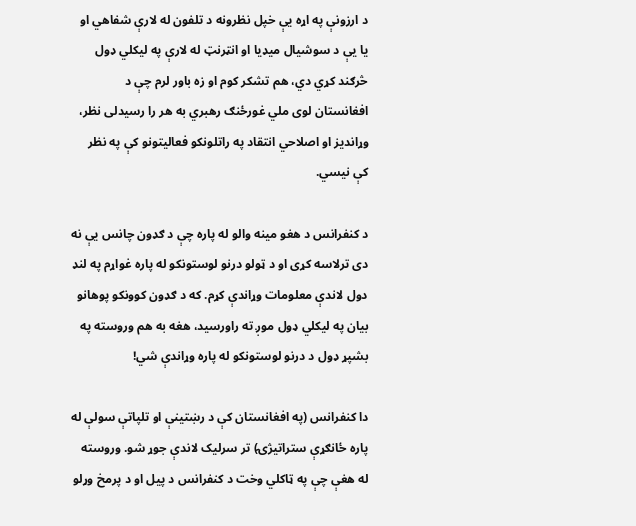د ارزونې په اړه یې خپل نظرونه د تلفون له لارې شفاهي او یا یې د سوشیال میډیا او انټرنټ له لارې په لیکلي ډول څرګند کړي دي، هم تشکر کوم او زه باور لرم چې د افغانستان لوی ملي غورځنګ رهبري به هر را رسیدلی نظر، وړاندیز او اصلاحي انتقاد په راتلونکو فعالیتونو کې په نظر کې نیسي.

د کنفرانس د هغو مینه والو له پاره چې د ګډون چانس یې نه دی ترلاسه کړی او د ټولو درنو لوستونکو له پاره غواړم په لنډ دول لاندې معلومات وړاندې کړم. که د ګډون کوونکو پوهانو بیان په لیکلي ډول موږ ته راورسید، هغه به هم وروسته په بشپړ ډول د درنو لوستونکو له پاره وړاندې شي!

دا کنفرانس (په افغانستان کې د رښتینې او تلپاتې سولې له پاره ځانګړې ستراتيژۍ) تر سرلیک لاندې جوړ شو. وروسته له هغې چې په ټاکلي وخت د کنفرانس د پیل او د پرمخ وړلو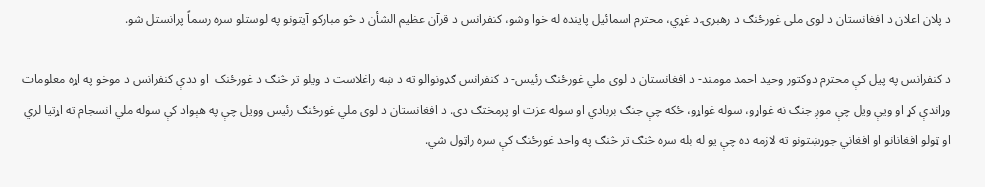د پلان اعلان د افغانستان د لوی ملی غورځنګ د رهبرۍ د غړي، محترم اسمائیل پاینده له خوا وشو، کنفرانس د قرآن عظیم الشأن د څو مبارکو آیتونو په لوستلو سره رسماً پرانستل شو.

د کنفرانس په پیل کې محترم دوکتور وحید احمد مومند- د افغانستان د لوی ملي غورځنګ رئیس- د کنفرانس ګډونوالو ته د ښه راغلاست د ویلو تر څنګ د غورځنک  او ددې کنفرانس د موخو په اړه معلومات وړاندې کړ او ویې ویل چې موږ جنګ نه غواړو، سوله غواړو، ځکه چې جنګ بربادي او سوله عزت او پرمختګ دی. د افغانستان د لوی ملي غورځنګ رئیس وویل چې په هېواد کې سوله ملي انسجام ته اړتیا لري او ټولو افغانانو او افغاني جوړښتونو ته لازمه ده چې یو له بله سره څنګ تر څنګ په واحد غورځنګ کې سره راټول شي.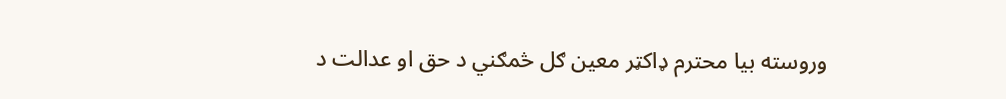وروسته بیا محترم ډاکټر معین ګل څمګني د حق او عدالت د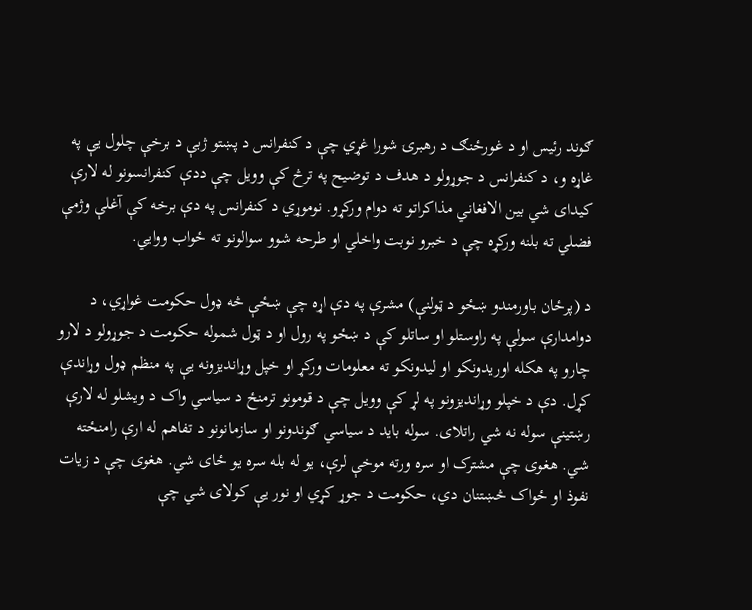ګوند رئیس او د غورځنګ د رهبرۍ شورا غړي چې د کنفرانس د پښتو ژبې د برخې چلول یې په غاړه و، د کنفرانس د جوړولو د هدف د توضیح په ترڅ کې وویل چې ددې کنفرانسونو له لارې کیدای شي بین الافغاني مذاکراتو ته دوام ورکړو. نوموړي د کنفرانس په دې برخه کې آغلې وژمې فضلي ته بلنه ورکړه چې د خبرو نوبت واخلي او طرحه شوو سوالونو ته ځواب ووايي.

د (پرځان باورمندو ښځو د ټولنې) مشرې په دې اړه چې ښځې څه ډول حکومت غواړي، د دوامدارې سولې په راوستلو او ساتلو کې د ښځو په رول او د ټول شموله حکومت د جوړولو د لارو چارو په هکله اوریدونکو او لیدونکو ته معلومات ورکړ او خپل وړاندیزونه یې په منظم ډول وړاندې کړل. دې د خپلو وړاندیزونو په لړ کې وویل چې د قومونو ترمنځ د سیاسي واک د ویشلو له لارې رښتینې سوله نه شي راتلای. سوله باید د سیاسي ګوندونو او سازمانونو د تفاهم له ارې رامنځته شي. هغوی چې مشترک او سره ورته موخې لرې، یو له بله سره یو ځای شي. هغوی چې د زیات نفوذ او ځواک څښتنان دي، حکومت د جوړ کړي او نور یې کولای شي چې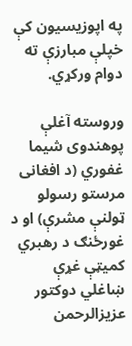په اپوزیسیون کې خپلې مبارزې ته دوام ورکړي.

وروسته آغلې پوهندوی شیما غفوري (د افغانی مرستو رسولو ټولنې مشرې) او د غورځنګ د رهبري کميټې غړې ښاغلي دوکتور عزیزالرحمن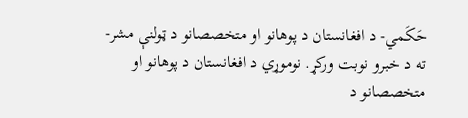حَکَمي- د افغانستان د پوهانو او متخصصانو د ټولنې مشر- ته د خبرو نوبت ورکړ. نوموړي د افغانستان د پوهانو او متخصصانو د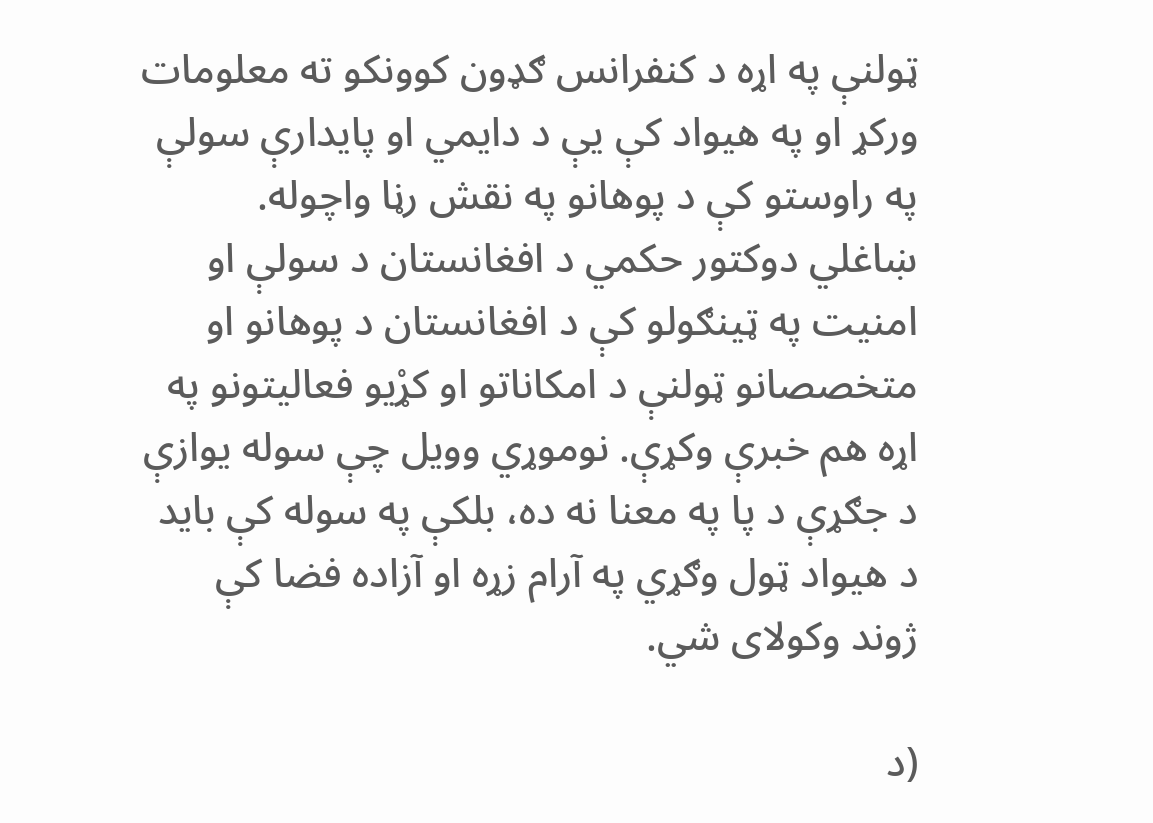ټولنې په اړه د کنفرانس ګډون کوونکو ته معلومات ورکړ او په هیواد کې یې د دایمي او پایدارې سولې په راوستو کې د پوهانو په نقش رڼا واچوله. ښاغلي دوکتور حکمي د افغانستان د سولې او امنیت په ټینګولو کې د افغانستان د پوهانو او متخصصانو ټولنې د امکاناتو او کړْیو فعالیتونو په اړه هم خبرې وکړې. نوموړي وويل چې سوله یوازې د جګړې د پا په معنا نه ده، بلکې په سوله کې باید د هیواد ټول وګړي په آرام زړه او آزاده فضا کې ژوند وکولای شي.

(د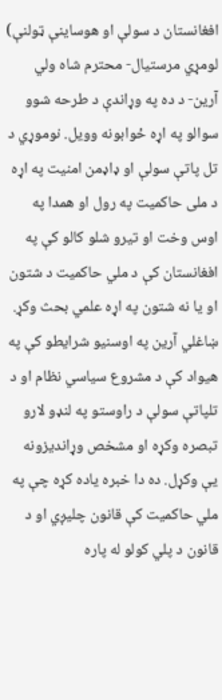افغانستان د سولې او هوساینې ټولنې) لومړي مرستیال- محترم شاه ولي آرین- د ده په وړاندې د طرحه شوو سوالو په اړه ځوابونه وويل. نوموړي د تل پاتې سولې او ډاډمن امنیت په اړه د ملی حاکمیت په رول او همدا په اوس وخت او تیرو شلو کالو کې په افغانستان کې د ملي حاکمیت د شتون او يا نه شتون په اړه علمي بحث وکړ. ښاغلي آرین په اوسنیو شرایطو کې په هیواد کې د مشروع سیاسي نظام او د تلپاتې سولې د راوستو په لنډو لارو تبصره وکړه او مشخص وړاندیزونه یې وکړل. ده دا خبره یاده کړه چې په ملي حاکمیت کې قانون چلیږي او د قانون د پلي کولو له پاره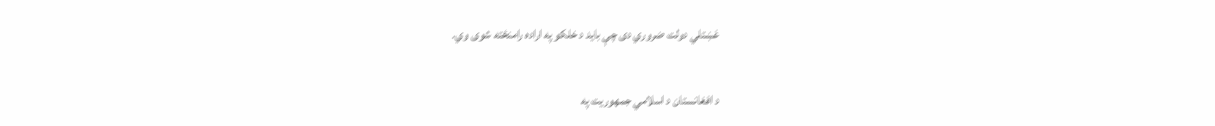غښتلي دولت ضروري دی چې باید د خلکو په اراده رامنځته شوی وي.

د افغانستان د اسلامي جمهوریت په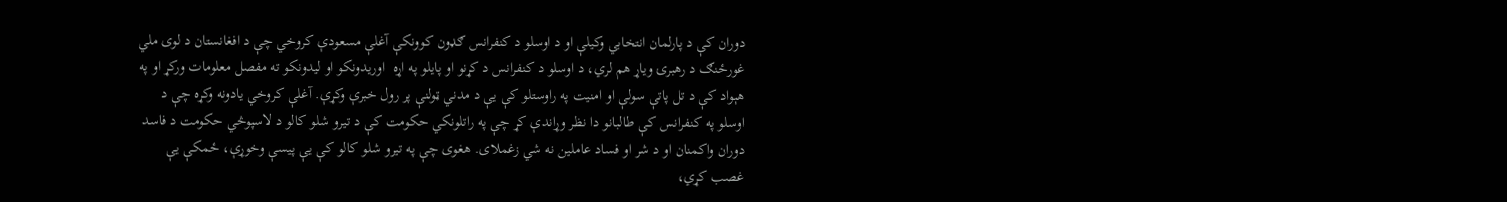دوران کې د پارلمان انتخابي وکیلې او د اوسلو د کنفرانس ګډون کوونکې آغلې مسعودې کروخي چې د افغانستان د لوی ملي غورځنګ د رهبرۍ ویاړ هم لري، د اوسلو د کنفرانس د کړنو او پایلو په اړه  اوریدونکو او لیدونکو ته مفصل معلومات ورکړ او په هېواد کې د تل پاتې سولې او امنیت په راوستلو کې یې د مدني ټولنې پر رول خبرې وکړې. آغلې کروخي یادونه وکړه چې د اوسلو په کنفرانس کې طالبانو دا نظر وړاندې کړ چې په راتلونکي حکومت کې د تیرو شلو کالو د لاسپوڅي حکومت د فاسد دوران واکمنان او د شر او فساد عاملین نه شي زغملای. هغوی چې په تیرو شلو کالو کې یې پیسې وخوړې، ځمکې یې غصب کړي،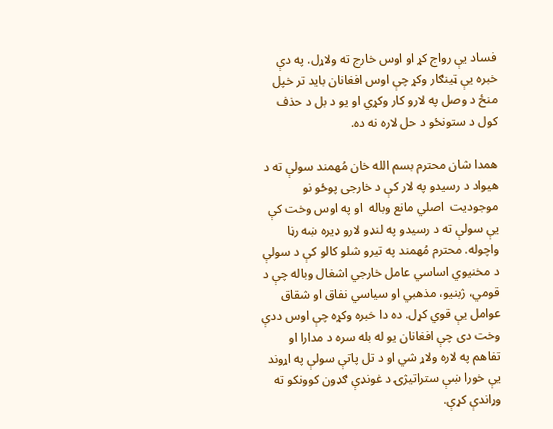فساد یې رواج کړ او اوس خارج ته ولاړل. په دې خبره یې ټینګار وکړ چې اوس افغانان باید تر خپل منځ د وصل په لارو کار وکړي او یو د بل د حذف کول د ستونځو د حل لاره نه ده.

همدا شان محترم بسم الله خان مُهمند سولې ته د هیواد د رسیدو په لار کې د خارجی پوځو نو موجودیت  اصلي مانع وباله  او په اوس وخت کې یې سولې ته د رسیدو په لنډو لارو ډیره ښه رڼا واچوله. محترم مُهمند په تیرو شلو کالو کې د سولې د مخنیوي اساسي عامل خارجي اشغال وباله چې د قومي، ژبنیو، مذهبي او سیاسي نفاق او شقاق عوامل یې قوي کړل. ده دا خبره وکړه چې اوس ددې وخت دی چې افغانان یو له بله سره د مدارا او تفاهم په لاره ولاړ شي او د تل پاتې سولې په اړوند یې خورا ښې ستراتيژۍ د غونډې ګډون کوونکو ته وړاندې کړې.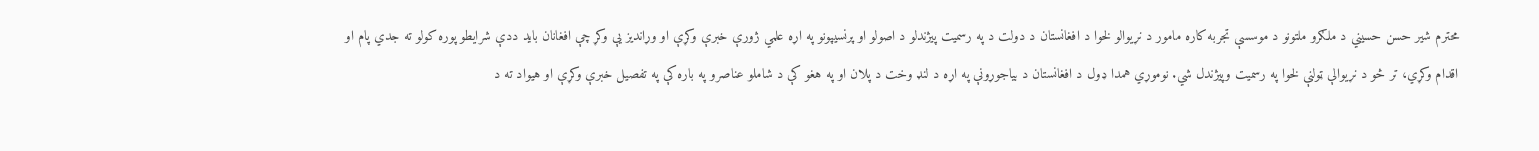محترم شیر حسن حسیني د ملګرو ملتونو د موسسې تجربه کاره مامور د نړیوالو لخوا د افغانستان د دولت د په رسمیت پیژندلو د اصولو او پرنسیپونو په اړه علمي ژورې خبرې وکړې او وړاندیز یې وکړ چې افغانان باید ددې شرایطو پوره کولو ته جدي پام او اقدام وکړي، تر څو د نړیوالې ټولنې لخوا په رسمیت وپيژندل شي. نوموړي همدا ډول د افغانستان د بیاجوړونې په اړه د لنډ وخت د پلان او په هغو کې د شاملو عناصرو په باره کې په تفصیل خبرې وکړې او هیواد ته د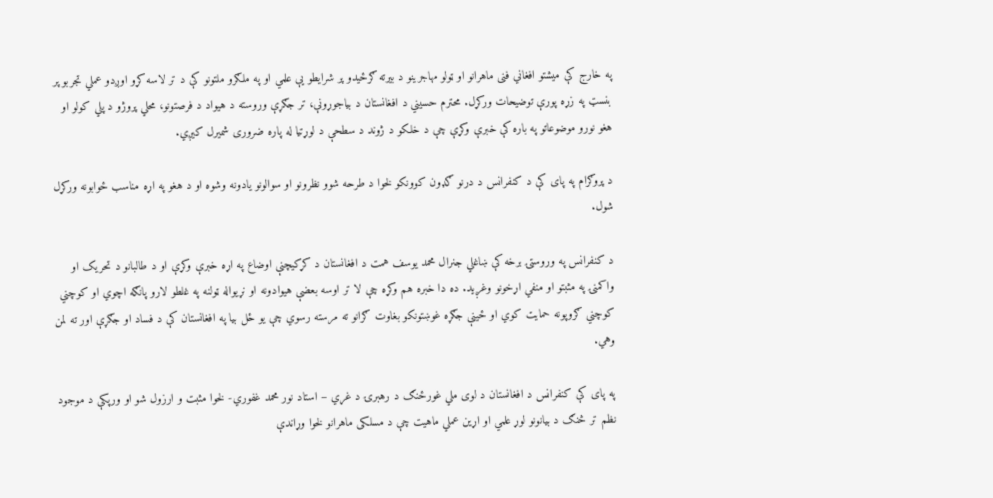په خارج کې میشتو افغاني فنی ماهرانو او ټولو مهاجرينو د بیرته ګرځيدو پر شرایطو یې علمي او په ملګرو ملتونو کې د تر لاسه کړو اوږدو عملي تجربو پر بنسټ په زړه پورې توضیحات ورکړل. محترم حسیني د افغانستان د بیاجوړونې، تر جګړې وروسته د هیواد د فرصتونو، محلي پروژو د پلي کولو او هغو نورو موضوعاتو په باره کې خبرې وکړې چې د خلکو د ژوند د سطحې د لوړتیا له پاره ضروری شمیرل کیږي.

د پروګرام په پای کې د کنفرانس د درنو ګډون کوونکو لخوا د طرحه شوو نظرونو او سوالونو يادونه وشوه او د هغو په اړه مناسب ځوابونه ورکړل شول.

د کنفرانس په وروستۍ برخه کې ښاغلي جنرال محمد یوسف همت د افغانستان د کړکیچنې اوضاع په اړه خبرې وکړې او د طالبانو د تحریک او واکمنۍ په مثبتو او منفي اړخونو وغږید. ده دا خبره هم وکړه چې لا تر اوسه بعضې هیوادونه او نړیواله ټولنه په غلطو لارو پانګه اچوي او کوچني کوچني ګروپونه حمایت کوي او ځینې جګړه غوښتونکو بغاوت ګرانو ته مرسته رسوي چې یو ځل بیا په افغانستان کې د فساد او جګړې اور ته لمن وهي.

په پای کې کنفرانس د افغانستان د لوی ملي غورځنګ د رهبرۍ د غړي – استاد نور محمد غفوري- لخوا مثبت و ارزول شو او ورپکې د موجود نظم تر څنګ د بیانونو لوړ علمي او اړین عملي ماهیت چې د مسلکی ماهرانو لخوا وړاندې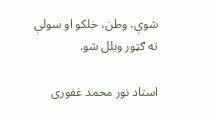شوې، وطن، خلکو او سولې ته ګټور وبلل شو.

استاد نور محمد غفوری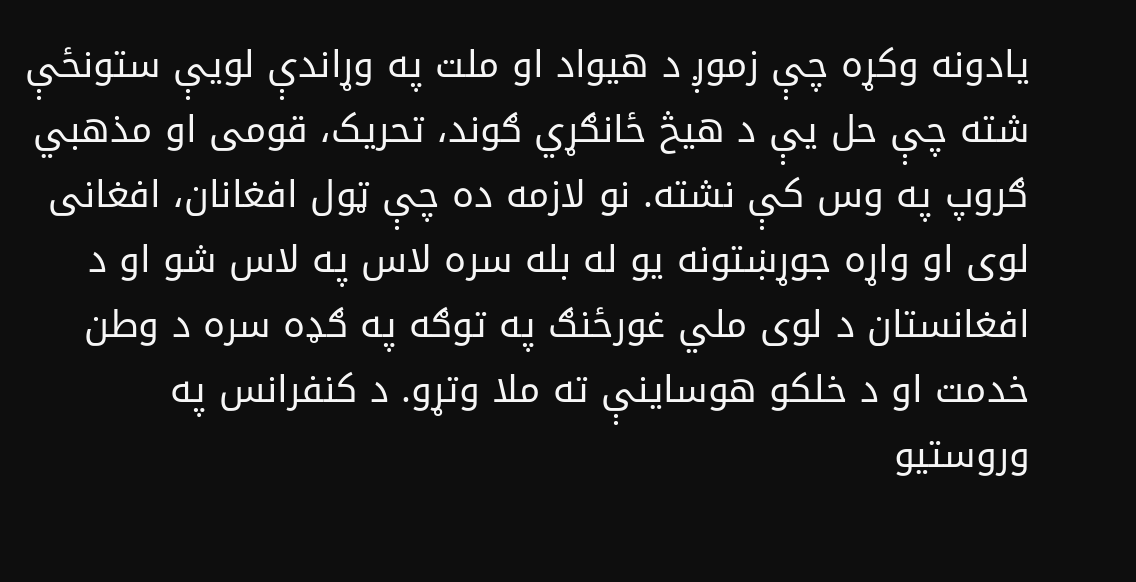یادونه وکړه چې زموږ د هیواد او ملت په وړاندې لویې ستونځې شته چې حل یې د هیڅ ځانګړي ګوند، تحریک، قومی او مذهبي ګروپ په وس کې نشته. نو لازمه ده چې ټول افغانان، افغانی لوی او واړه جوړښتونه یو له بله سره لاس په لاس شو او د افغانستان د لوی ملي غورځنګ په توګه په ګډه سره د وطن خدمت او د خلکو هوساینې ته ملا وتړو. د کنفرانس په وروستیو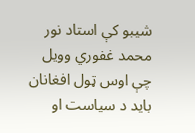شیبو کې استاد نور محمد غفوري وویل چې اوس ټول افغانان باید د سیاست او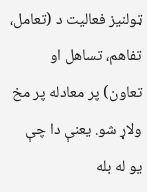ټولنیز فعالیت د (تعامل، تفاهم، تساهل او تعاون) پر معادله پر مخ ولاړ شو. یعنې دا چې یو له بله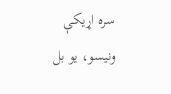سره اړیکې ونیسو، یو بل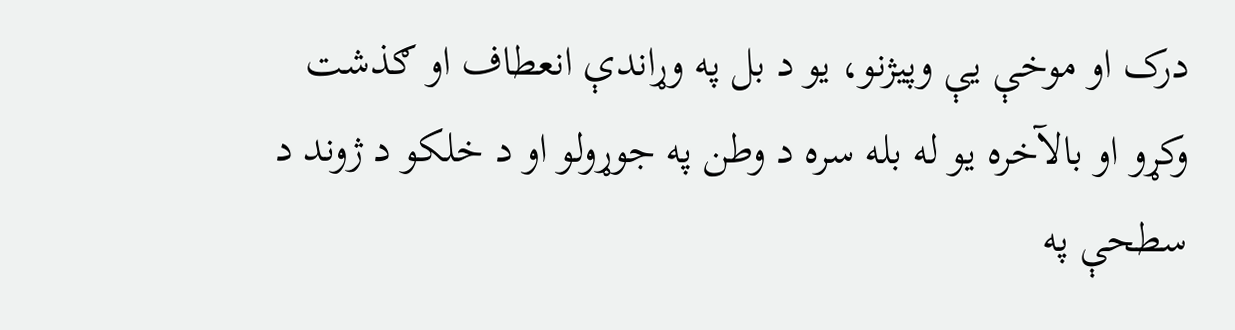درک او موخې یې وپیژنو، یو د بل په وړاندې انعطاف او ګذشت وکړو او بالآخره یو له بله سره د وطن په جوړولو او د خلکو د ژوند د سطحې په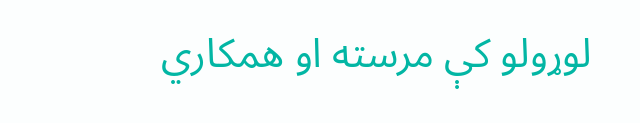لوړولو کې مرسته او همکاري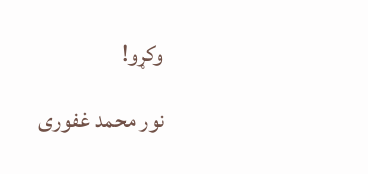وکړو!

نور محمد غفوری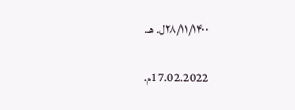۲۸/۱۱/۱۴۰۰ل. هـ.

17.02.2022م.